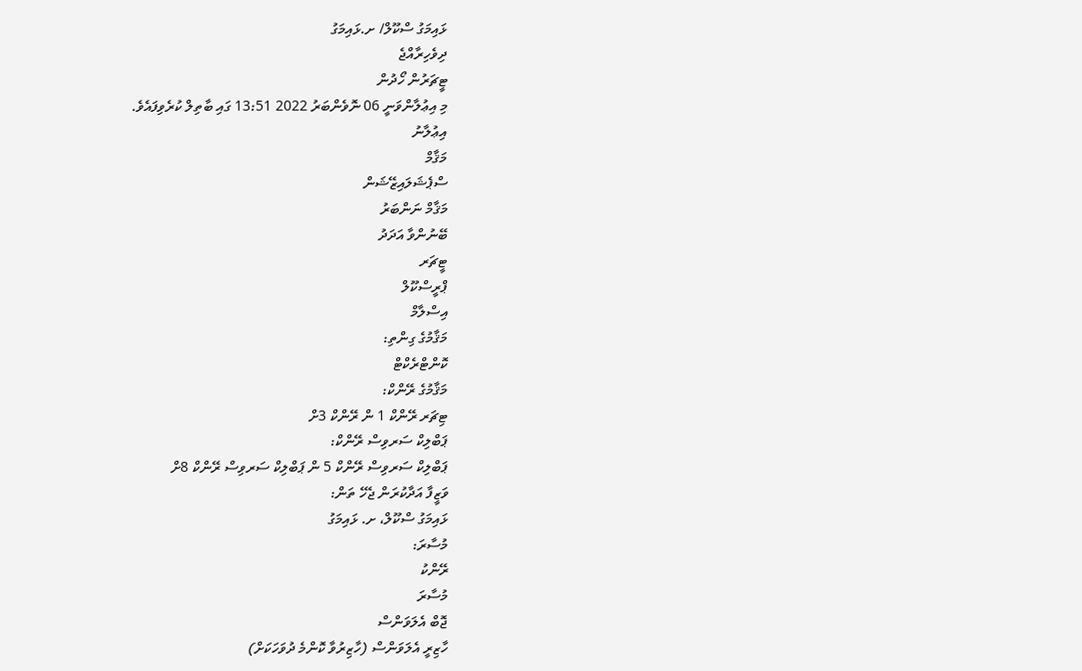ޅައިމަގު ސްކޫލް/ ށ.ޅައިމަގު
ދިވެހިރާއްޖެ
ޓީޗަރުން ހޯދުން
މި އިޢުލާންވަނީ 06 ނޮވެންބަރު 2022 13:51 ގައި ބާތިލް ކުރެވިފައެވެ.
އިޢުލާނު
މަޤާމް
ސްޕެޝަލައިޒޭޝަން
މަޤާމް ނަންބަރު
ބޭނުންވާ އަދަދު
ޓީޗަރ
ޕްރީސްކޫލް
އިސްލާމް
މަޤާމުގެ ގިންތި:
ކޮންޓްރެކްޓް
މަޤާމުގެ ރޭންކް:
ޓިޗަރ ރޭންކް 1 ން ރޭންކް 3ށް
ޕަބްލިކް ސަރވިސް ރޭންކް:
ޕަބްލިކް ސަރވިސް ރޭންކް 5 ން ޕަބްލިކް ސަރވިސް ރޭންކް 8ށް
ވަޒީފާ އަދާކުރަން ޖެހޭ ތަން:
ޅައިމަގު ސްކޫލް، ށ. ޅައިމަގު
މުސާރަ:
ރޭންކު
މުސާރަ
ޖޮބް އެލަވަންސް
ހާޒިރީ އެލަވަންސް (ހާޒިރުވާ ކޮންމެ ދުވަހަކަށް)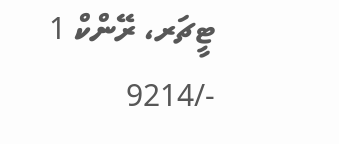ޓީޗަރ، ރޭންކް 1
-/9214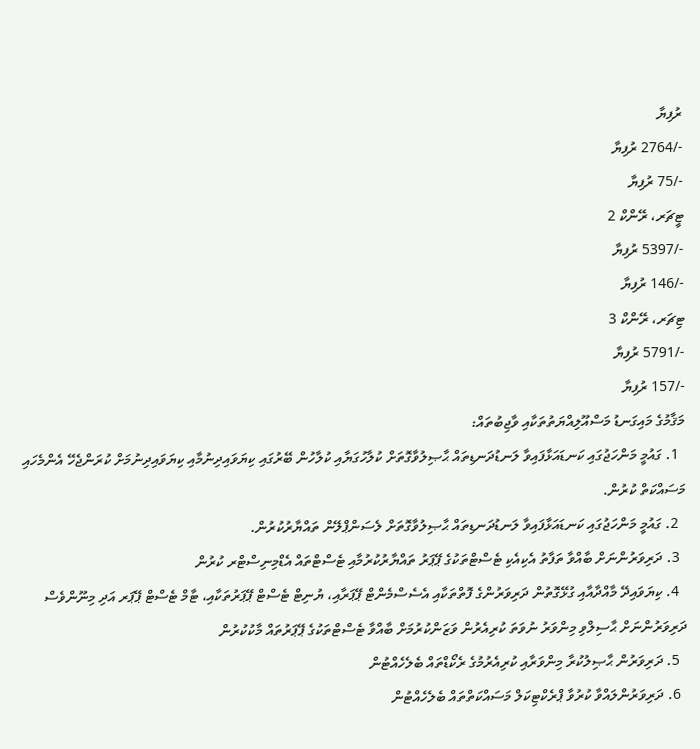ރުފިޔާ
-/2764 ރުފިޔާ
-/75 ރުފިޔާ
ޓީޗަރ، ރޭންކް 2
-/5397 ރުފިޔާ
-/146 ރުފިޔާ
ޓިޗަރ، ރޭންކް 3
-/5791 ރުފިޔާ
-/157 ރުފިޔާ
މަޤާމުގެ މައިގަނޑު މަސްއޫލިއްޔަތުތަކާއި ވާޖިބުތައް:
  1. ގައުމީ މަންހަޖުގައި ކަނޑައަޅާފައިވާ ލަނޑުދަނޑިތައް ޙާޞިލުވާގޮތަށް ކުލާހުގަޔާއި ކުލާހުން ބޭރުގައި ކިޔަވައިދިނުމާއި ކިޔަވައިދިނުމަށް ކުރަންޖެހޭ އެންމެހައި މަސައްކަތް ކުރުން.
  2. ގައުމީ މަންހަޖުގައި ކަނޑައަޅާފައިވާ ލަނޑުދަނޑިތައް ޙާޞިލުވާގޮތަށް ލެސަންޕްލޭން ތައްޔާރުކުރުން.
  3. ދަރިވަރުންނަށް ބާއްވާ ތަފާތު އެކިއެކި ޓެސްޓްތަކުގެ ޕޭޕަރު ތައްޔާރުކުރުމާއި ޓެސްޓްތައް އެޑްމިނިސްޓްރ ކުރުން
  4. ކިޔަވައިދޭ މާއްދާއާއި ގުޅޭގޮތުން ދަރިވަރުންގެ ފޮތްތަކާއި އެސެސްމެންޓް ޕޭޕަރާއި، ޔުނިޓް ޓެސްޓް ޕޭޕަރުތަކާއި، ޓާމް ޓެސްޓް ޕޭޕަރ އަދި މިނޫންވެސް ދަރިވަރުންނަށް ޙާސިލްވި މިންވަރު ނުވަތަ ކުރިއެރުން ވަޒަންކުރުމަށް ބާއްވާ ޓެސްޓްތަކުގެ ޕޭޕަރުތައް މާކުކުރުން
  5. ދަރިވަރުން ޙާޞިލުކުރާ މިންވަރާއި ކުރިއެރުމުގެ ރެކޯޑްތައް ބެލެހެއްޓުން
  6. ދަރިވަރުންލައްވާ ކުރުވާ ޕްރެކްޓިކަލް މަސައްކަތްތައް ބެލެހެއްޓުން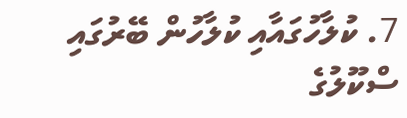7. ކުލާހުގައާއި ކުލާހުން ބޭރުގައި ސްކޫލުގެ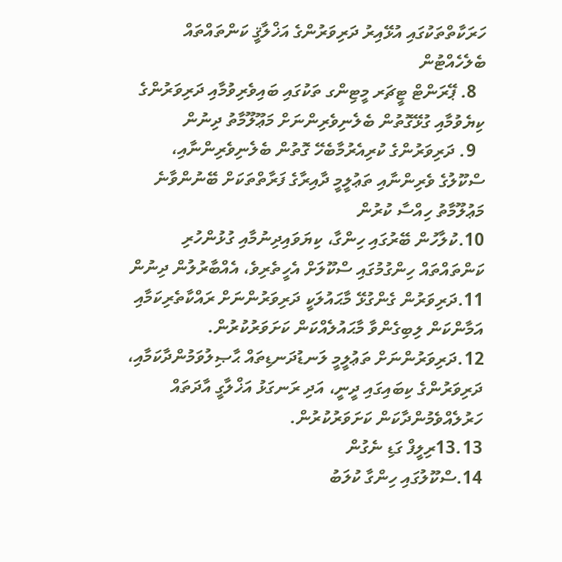ހަރަކާތްތަކުގައި އުޅޭއިރު ދަރިވަރުންގެ އަޚްލާޤީ ކަންތައްތައް ބެލެހެއްޓުން
  8. ޕޭރަންޓް ޓީޗަރ މީޓިންގ ތަކުގައި ބައިވެރިވުމާއި ދަރިވަރުންގެ ކިޔެވުމާއި ގުޅޭގޮތުން ބެލެނިވެރިންނަށް މަޢޫލޫމާތު ދިނުން
  9. ދަރިވަރުންގެ ކުރިއެރުމާބެހޭ ގޮތުން ބެލެނިވެރިންނާއި، ސްކޫލުގެ ވެރިންނާއި ތަޢުލީމީ ދާއިރާގެ ފަރާތްތަކަށް ބޭނުންވާނެ މަޢުލޫމާތު ހިއްސާ ކުރުން
10.ކުލާހުން ބޭރުގައި ހިންގާ، ކިޔަވައިދިނުމާއި ގުޅުންހުރި ކަންތައްތައް ހިންގުމުގައި ސްކޫލަށް އެހީތެރިވެ، އެއްބާރުލުން ދިނުން
11.ދަރިވަރުން ގެންގުޅޭ މާޙައުލަކީ ދަރިވަރުންނަށް ރައްކާތެރިކަމާއި އަމާންކަން ލިބިގެންވާ މާޙައުލެއްކަން ކަށަވަރުކުރުން.
12.ދަރިވަރުންނަށް ތަޢުލީމީ ލަނޑުދަނޑިތައް ޙާޞިލުވަމުންދާކަމާއި، ދަރިވަރުންގެ ކިބައިގައި ދީނީ، އަދި ރަނގަޅު އަޚްލާގީ އާދަތައް ހަރުލެއްވެމުންދާކަން ކަށަވަރުކުރުން.
13.13ރިލީފް ގަޑި ނެގުން
14.ސްކޫލުގައި ހިންގާ ކުލަބު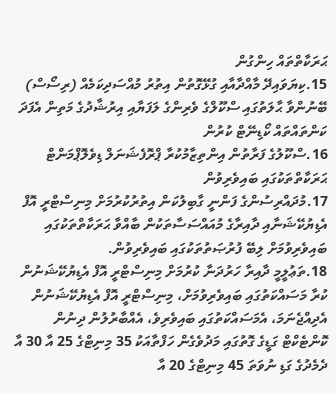ޙަރަކާތްތައް ހިންގުން
15.ކިޔަވައިދޭ މާއްދާއާއި ގުޅޭގޮތުން އިތުރު މުއްސަދިކަމެއް (ރިސޯސް) ބޭނުންވާ ޙާލަތުގައި ސްކޫލްގެ ވެރިންގެ ލަފަޔާއި އިރުޝާދުގެ މަތިން އެފަދަ ކަންތައްތައް ކޯޑިނޭޓް ކުރުން
16.ސްކޫލުގެ ފަރާތުން އިންތިޒާމުކުރާ ޕްރޮފެޝަނަލް ޑިވެލޮޕްމަންޓް ޙަރަކާތްތަކުގައި ބައިވެރިވުން
17.މުދައްރިސުންގެ ފަންނީ ގާބިލުކަން އިތުރުކުރުމަށް މިނިސްޓްރީ އޮފް އެޑިޔުކޭޝަނާއި ދާއިރާގެ މުއައްސަސާތަކުން ބާއްވާ ޙަރަކާތްތަކުގައި ބައިވެރިވުމަށް ލިބޭ ފުރުޞަތުތަކުގައި ބައިވެރިވުން.
18.ތަޢުލީމީ ދާއިރާ ހަރުދަނާ ކުރުމަށް މިނިސްޓްރީ އޮފް އެޑިޔުކޭޝަނުން ކުރާ މަސައްކަތުގައި ބައިވެރިވުމަށް، މިނިސްޓްރީ އޮފް އެޑިޔުކޭޝަނުން އެދިއްޖެނަމަ، އެމަސައްކަތުގައި ބައިވެރިވެ، އެއްބާރުލުން ދިނުން
ކޮންޓެކްޓް ގަޑީގެ ގޮތުގައި މަދުވެގެން ހަފްތާއަކު 35 މިނިޓްގެ 25 އާ 30 އާ ދެމެދުގެ ގަޑި ނުވަތަ 45 މިނިޓްގެ 20 އާ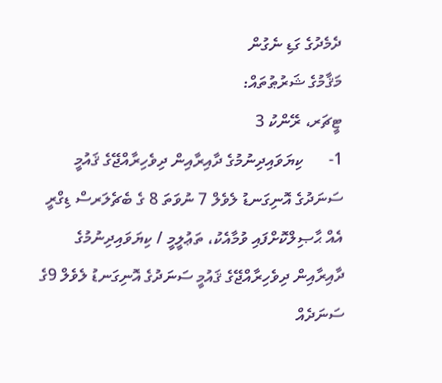ދެމެދުގެ ގަޑި ނެގުން
މަޤާމުގެ ޝަރުޠުތައް:
ޓީޗަރ، ރޭންކު 3
1-      ކިޔަވައިދިނުމުގެ ދާއިރާއިން ދިވެހިރާއްޖޭގެ ޤައުމީ ސަނަދުގެ އޮނިގަނޑު ލެވެލް 7 ނުވަތަ 8 ގެ ބެޗެލަރސް ޑިގްރީ އެއް ޙާޞިލްކޮށްފައި ވުމާއެކު، ތަޢުލީމީ / ކިޔަވައިދިނުމުގެ ދާއިރާއިން ދިވެހިރާއްޖޭގެ ޤައުމީ ސަނަދުގެ އޮނިގަނޑު ލެވެލް 9ގެ ސަނަދެއް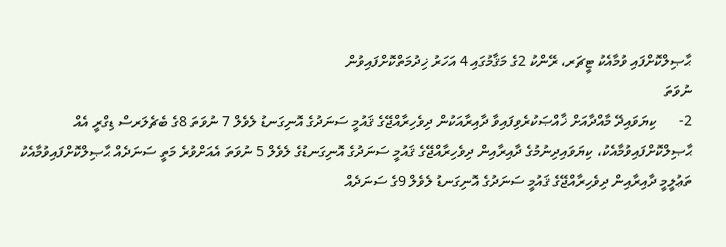ޙާޞިލްކޮށްފައި ވުމާއެކު ޓީޗަރ، ރޭންކު 2ގެ މަޤާމުގައި 4 އަހަރު ޚިދުމަތްކޮށްފައިވުން
ނުވަތަ
2-      ކިޔަވައިދޭ މާއްދާއަށް ޚާއްޞަކުރެވިފައިވާ ދާއިރާއަކުން ދިވެހިރާއްޖޭގެ ޤައުމީ ސަނަދުގެ އޮނިގަނޑު ލެވެލް 7 ނުވަތަ 8ގެ ބެޗެލަރސް ޑިގްރީ އެއް ޙާޞިލްކޮށްފައިވުމާއެކު، ކިޔަވައިދިނުމުގެ ދާއިރާއިން ދިވެހިރާއްޖޭގެ ޤައުމީ ސަނަދުގެ އޮނިގަނޑުގެ ލެވެލް 5 ނުވަތަ އެއަށްވުރެ މަތީ ސަނަދެއް ޙާޞިލްކޮށްފައިވުމާއެކު ތަޢުލީމީ ދާއިރާއިން ދިވެހިރާއްޖޭގެ ޤައުމީ ސަނަދުގެ އޮނިގަނޑު ލެވެލް 9ގެ ސަނަދެއް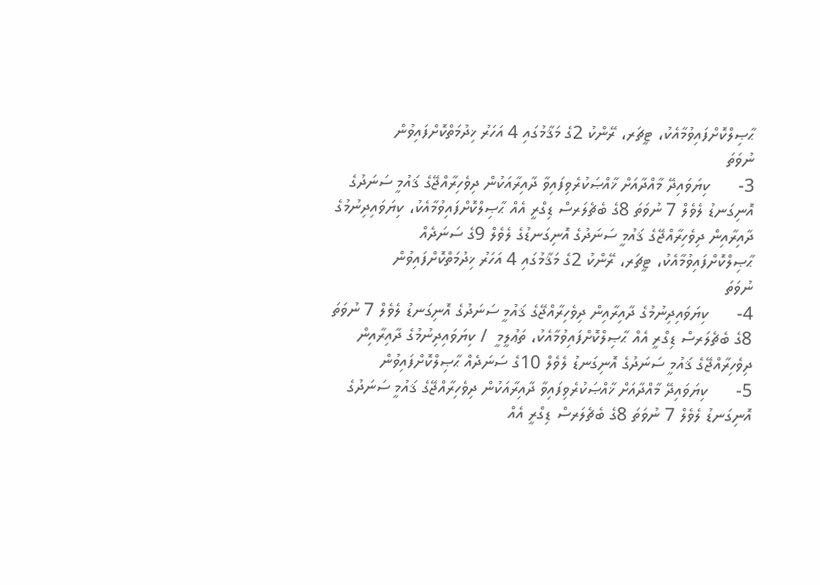ޙާޞިލްކޮށްފައިވުމާއެކު، ޓީޗަރ، ރޭންކު 2ގެ މަޤާމުގައި 4 އަހަރު ޚިދުމަތްކޮށްފައިވުން
ނުވަތަ
3-      ކިޔަވައިދޭ މާއްދާއަށް ޚާއްޞަކުރެވިފައިވާ ދާއިރާއަކުން ދިވެހިރާއްޖޭގެ ޤައުމީ ސަނަދުގެ އޮނިގަނޑު ލެވެލް 7 ނުވަތަ 8ގެ ބެޗެލަރސް ޑިގްރީ އެއް ޙާޞިލްކޮށްފައިވުމާއެކު، ކިޔަވައިދިނުމުގެ ދާއިރާއިން ދިވެހިރާއްޖޭގެ ޤައުމީ ސަނަދުގެ އޮނިގަނޑުގެ ލެވެލް 9ގެ ސަނަދެއް ޙާޞިލްކޮށްފައިވުމާއެކު، ޓީޗަރ، ރޭންކު 2ގެ މަޤާމުގައި 4 އަހަރު ޚިދުމަތްކޮށްފައިވުން
ނުވަތަ
4-      ކިޔަވައިދިނުމުގެ ދާއިރާއިން ދިވެހިރާއްޖޭގެ ޤައުމީ ސަނަދުގެ އޮނިގަނޑު ލެވެލް 7 ނުވަތަ 8ގެ ބެޗެލަރސް ޑިގްރީ އެއް ޙާޞިލްކޮށްފައިވުމާއެކު، ތަޢުލީމީ  / ކިޔަވައިދިނުމުގެ ދާއިރާއިން ދިވެހިރާއްޖޭގެ ޤައުމީ ސަނަދުގެ އޮނިގަނޑު ލެވެލް 10ގެ ސަނަދެއް ޙާޞިލްކޮށްފައިވުން
5-      ކިޔަވައިދޭ މާއްދާއަށް ޚާއްޞަކުރެވިފައިވާ ދާއިރާއަކުން ދިވެހިރާއްޖޭގެ ޤައުމީ ސަނަދުގެ އޮނިގަނޑު ލެވެލް 7 ނުވަތަ 8ގެ ބެޗެލަރސް ޑިގްރީ އެއް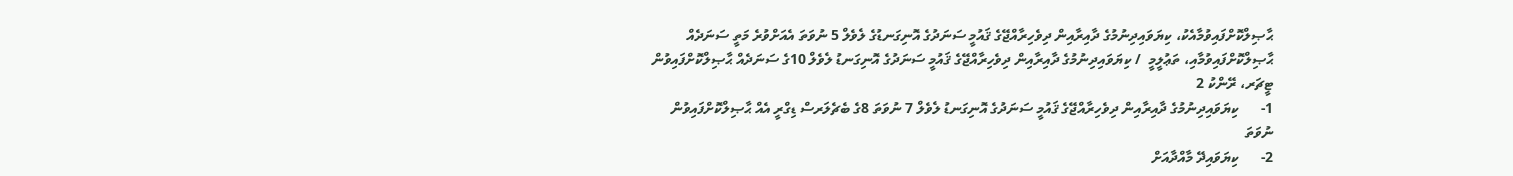ޙާޞިލްކޮށްފައިވުމާއެކު، ކިޔަވައިދިނުމުގެ ދާއިރާއިން ދިވެހިރާއްޖޭގެ ޤައުމީ ސަނަދުގެ އޮނިގަނޑުގެ ލެވެލް 5 ނުވަތަ އެއަށްވުރެ މަތީ ސަނަދެއް ޙާޞިލްކޮށްފައިވުމާއި، ތަޢުލީމީ  / ކިޔަވައިދިނުމުގެ ދާއިރާއިން ދިވެހިރާއްޖޭގެ ޤައުމީ ސަނަދުގެ އޮނިގަނޑު ލެވެލް 10ގެ ސަނަދެއް ޙާޞިލްކޮށްފައިވުން
ޓީޗަރ، ރޭންކު 2
1-      ކިޔަވައިދިނުމުގެ ދާއިރާއިން ދިވެހިރާއްޖޭގެ ޤައުމީ ސަނަދުގެ އޮނިގަނޑު ލެވެލް 7 ނުވަތަ 8ގެ ބެޗެލަރސް ޑިގްރީ އެއް ޙާޞިލްކޮށްފައިވުން
ނުވަތަ
2-      ކިޔަވައިދޭ މާއްދާއަށް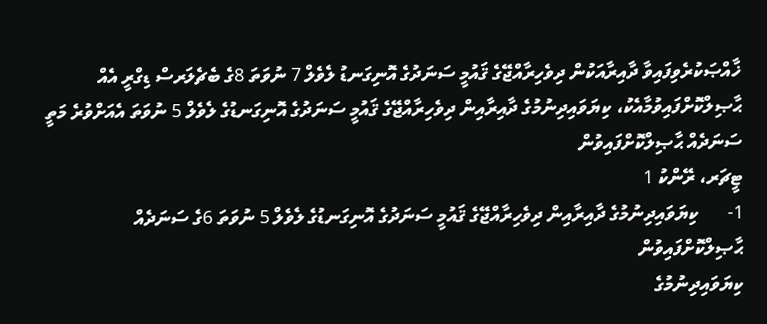ޚާއްޞަކުރެވިފައިވާ ދާއިރާއަކުން ދިވެހިރާއްޖޭގެ ޤައުމީ ސަނަދުގެ އޮނިގަނޑު ލެވެލް 7 ނުވަތަ 8ގެ ބެޗެލަރސް ޑިގްރީ އެއް ޙާޞިލްކޮށްފައިވުމާއެކު، ކިޔަވައިދިނުމުގެ ދާއިރާއިން ދިވެހިރާއްޖޭގެ ޤައުމީ ސަނަދުގެ އޮނިގަނޑުގެ ލެވެލް 5 ނުވަތަ އެއަށްވުރެ މަތީ ސަނަދެއް ޙާޞިލްކޮށްފައިވުން
ޓީޗަރ، ރޭންކު 1
1-      ކިޔަވައިދިނުމުގެ ދާއިރާއިން ދިވެހިރާއްޖޭގެ ޤައުމީ ސަނަދުގެ އޮނިގަނޑުގެ ލެވެލް 5 ނުވަތަ 6ގެ ސަނަދެއް ޙާޞިލްކޮށްފައިވުން
ކިޔަވައިދިނުމުގެ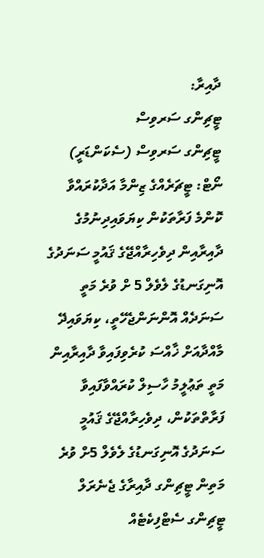ދާއިރާ:
ޓީޗިންގ ސަރވިސް
ޓީޗިންގ ސަރވިސް (ސެކަންޑަރީ)
ނޯޓް: ޓީޗަރެއްގެ ޒިންމާ އަދާކުރައްވާ ކޮންމެ ފަރާތަކުން ކިޔަވައިދިނުމުގެ ދާއިރާއިން ދިވެހިރާއްޖޭގެ ޤައުމީ ސަނަދުގެ އޮނިގަނޑުގެ ލެވެލް 5 ށް ވުރެ މަތީ ސަނަދެއް އޮންނަންޖެހޭތީ، ކިޔަވައިދޭ މާއްދާއަށް ޚާއްސަ ކުރެވިފައިވާ ދާއިރާއިން މަތީ ތަޢުލީމު ހާސިލް ކުރައްވާފައިވާ ފަރާތްތަކުން، ދިވެހިރާއްޖޭގެ ޤައުމީ ސަނަދުގެ އޮނިގަނޑުގެ ލެވެލް 5ށް ވުރެ މަތިން ޓީޗިންގ ދާއިރާގެ ޖެނެރަލް ޓީޗިންގ ސެޓްފިކެޓެއް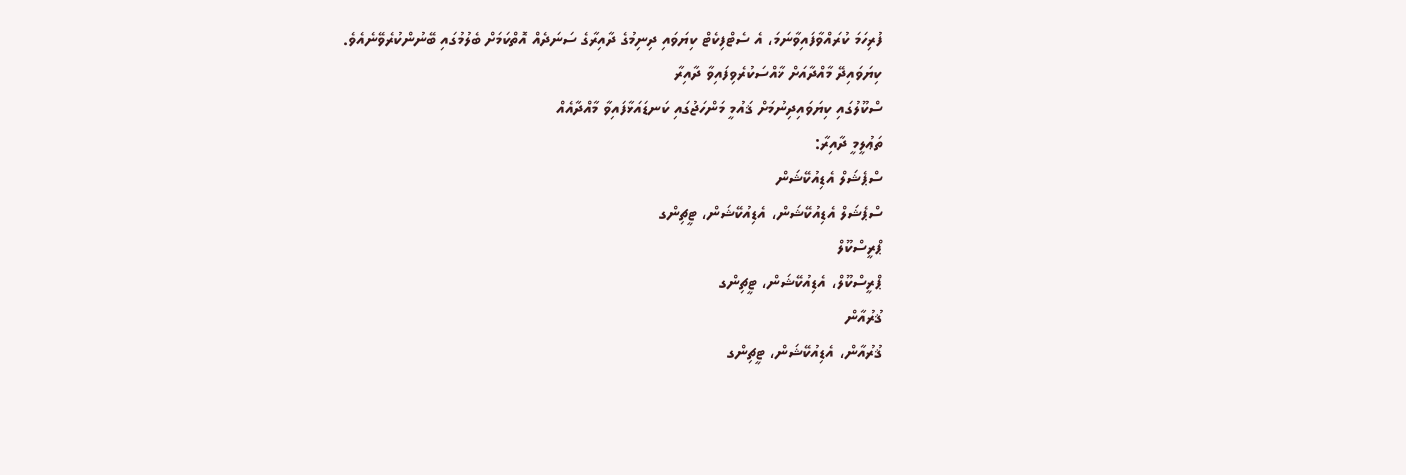ފުރިހަމަ ކުރައްވާފައިވާނަމަ، އެ ސެޓްފިކެޓް ކިޔަވައި ދިނިމުގެ ދާއިރާގެ ސަނަދެއް އޮތްކަމަށް ބެލުމުގައި ބޭނުންކުރެވޭނެއެވެ.
ކިޔަވައިދޭ މާއްދާއަށް ޚާއްސަކުރެވިފައިވާ ދާއިރާ
ސްކޫލުގައި ކިޔަވައިދިނުމަށް ޤައުމީ މަންހަޖުގައި ކަނޑައަޅާފައިވާ މާއްދާއެއް
ތަޢުލީމީ ދާއިރާ:
ސްޕެޝަލް އެޑިއުކޭޝަން
ސްޕެޝަލް އެޑިއުކޭޝަން، އެޑިއުކޭޝަން، ޓީޗިންގ
ޕްރީސްކޫލް
ޕްރީސްކޫލް، އެޑިއުކޭޝަން، ޓީޗިންގ
ޤުރުއާން
ޤުރުއާން، އެޑިއުކޭޝަން، ޓީޗިންގ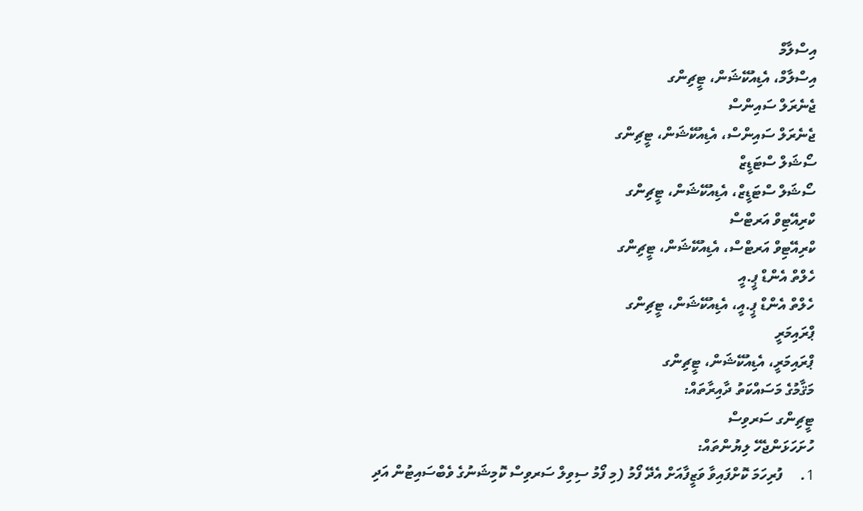އިސްލާމް
އިސްލާމް، އެޑިއުކޭޝަން، ޓީޗިންގ
ޖެނެރަލް ސައިންސް
ޖެނެރަލް ސައިންސް، އެޑިއުކޭޝަން، ޓީޗިންގ
ސޯޝަލް ސްޓަޑީޒް
ސޯޝަލް ސްޓަޑީޒް، އެޑިއުކޭޝަން، ޓީޗިންގ
ކްރިއޭޓިވް އަރޓްސް
ކްރިއޭޓިވް އަރޓްސް، އެޑިއުކޭޝަން، ޓީޗިންގ
ހެލްތް އެންޑް ޕީ.އީ
ހެލްތް އެންޑް ޕީ.އީ، އެޑިއުކޭޝަން، ޓީޗިންގ
ޕްރައިމަރީ
ޕްރައިމަރީ، އެޑިއުކޭޝަން، ޓީޗިންގ
މަޤާމުގެ މަސައްކަތު ދާއިރާތައް:
ޓީޗިންގ ސަރވިސް
ހުށަހަޅަންޖެހޭ ލިޔުންތައް:
1.     ފުރިހަމަ ކޮށްފައިވާ ވަޒީފާއަށް އެދޭ ފޯމު (މި ފޯމު ސިވިލް ސަރވިސް ކޮމިޝަނުގެ ވެބްސައިޓުން އަދި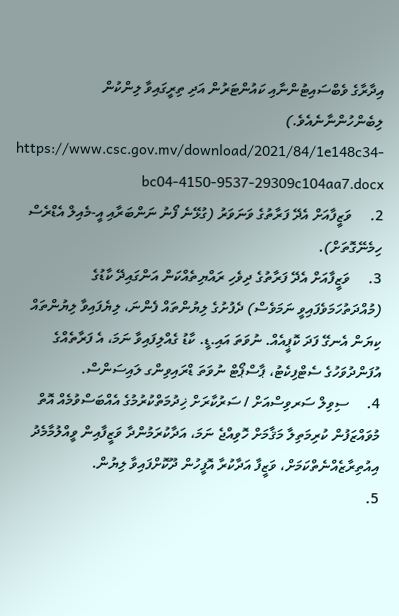އިދާރާގެ ވެބްސައިޓުންނާއި ކައުންޓަރުން އަދި ތިރީގައިވާ ލިންކުން ލިބެންހުންނާނެއެވެ.)  https://www.csc.gov.mv/download/2021/84/1e148c34-bc04-4150-9537-29309c104aa7.docx
2.     ވަޒީފާއަށް އެދޭ ފަރާތުގެ ވަނަވަރު (ގުޅޭނެ ފޯނު ނަންބަރާއި އީ-މެއިލް އެޑްރެސް ހިމެނޭގޮތަށް).
3.     ވަޒީފާއަށް އެދޭ ފަރާތުގެ ދިވެހި ރައްޔިތެއްކަން އަންގައިދޭ ކާޑުގެ (މުއްދަތުހަމަވެފައިވީ ނަމަވެސް) ދެފުށުގެ ލިޔުންތައް ފެންނަ، ލިޔެފައިވާ ލިޔުންތައް ކިޔަން އެނގޭ ފަދަ ކޮޕީއެއް. ނުވަތަ އައި.ޑީ. ކާޑު ގެއްލިފައިވާ ނަމަ، އެ ފަރާތެއްގެ އުފަންދުވަހުގެ ސެޓްފިކެޓު، ޕާސްޕޯޓް ނުވަތަ ޑްރައިވިންގ ލައިސަންސް.
4.     ސިވިލް ސަރވިސްއަށް / ސަރުކާރަށް ޚިދުމަތްކުރުމުގެ އެއްބަސްވުމެއް އޮތް މުވައްޒަފުން ކުރިމަތިލާ މަޤާމަށް ހޮވިއްޖެ ނަމަ، އަދާކުރަމުންދާ ވަޒީފާއިން ވީއްލުމާމެދު އިއުތިރާޒެއްނެތްކަމަށް، ވަޒީފާ އަދާކުރާ އޮފީހުން ދޫކޮށްފައިވާ ލިޔުން.
5.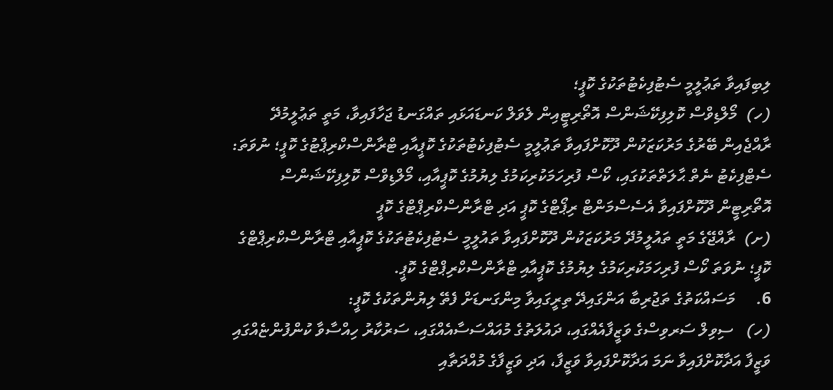ލިބިފައިވާ ތަޢުލީމީ ސެޓުފިކެޓުތަކުގެ ކޮޕީ؛
(ހ)  މޯލްޑިވްސް ކޮލިފިކޭޝަންސް އޮތޯރިޓީއިން ލެވަލް ކަނޑައަޅައި ތައްގަނޑު ޖަހާފައިވާ، މަތީ ތަޢުލީމުދޭ ރާއްޖެއިން ބޭރުގެ މަރުކަޒަކުން ދޫކޮށްފައިވާ ތަޢުލީމީ ސެޓުފިކެޓުތަކުގެ ކޮޕީއާއި ޓްރާންސްކްރިޕްޓުގެ ކޮޕީ؛ ނުވަތަ: ސެޓްފިކެޓު ނެތް ޙާލަތްތަކުގައި، ކޯސް ފުރިހަމަކުރިކަމުގެ ލިޔުމުގެ ކޮޕީއާއި، މޯލްޑިވްސް ކޮލިފިކޭޝަންސް އޮތޯރިޓީން ދޫކޮށްފައިވާ އެސެސްމަންޓް ރިޕޯޓްގެ ކޮޕީ އަދި ޓްރާންސްކްރިޕްޓްގެ ކޮޕީ
(ށ)  ރާއްޖޭގެ މަތީ ތައުލީމުދޭ މަރުކަޒަކުން ދޫކޮށްފައިވާ ތައުލީމީ ސެޓުފިކެޓުތަކުގެ ކޮޕީއާއި ޓްރާންސްކްރިޕްޓްގެ ކޮޕީ؛ ނުވަތަ ކޯސް ފުރިހަމަކުރިކަމުގެ ލިޔުމުގެ ކޮޕީއާއި ޓްރާންސްކްރިޕްޓްގެ ކޮޕީ.
6.     މަސައްކަތުގެ ތަޖުރިބާ އަންގައިދޭ ތިރީގައިވާ މިންގަނޑަށް ފެތޭ ލިޔުންތަކުގެ ކޮޕީ:
(ހ)   ސިވިލް ސަރވިސްގެ ވަޒީފާއެއްގައި، ދައުލަތުގެ މުއައްސަސާއެއްގައި، ސަރުކާރު ހިއްސާވާ ކުންފުންޏެއްގައި ވަޒީފާ އަދާކޮށްފައިވާ ނަމަ އަދާކޮށްފައިވާ ވަޒީފާ، އަދި ވަޒީފާގެ މުއްދަތާއި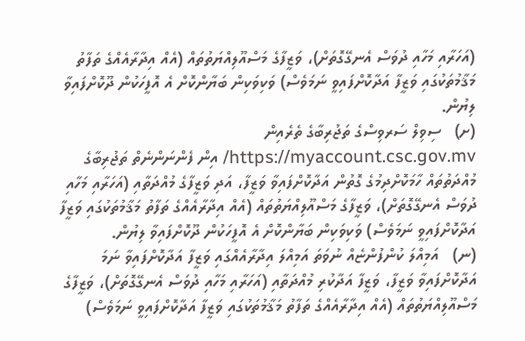(އަހަރާއި މަހާއި ދުވަސް އެނގޭގޮތަށް)، ވަޒީފާގެ މަސްއޫލިއްޔަތުތައް (އެއް އިދާރާއެއްގެ ތަފާތު މަޤާމުތަކުގައި ވަޒީފާ އަދާކޮށްފައިވީ ނަމަވެސް) ވަކިވަކިން ބަޔާންކޮށް އެ އޮފީހަކުން ދޫކޮށްފައިވާ ލިޔުން.
(ށ)   ސިވިލް ސަރވިސްގެ ތަޖުރިބާގެ ތެރެއިން https://myaccount.csc.gov.mv/ އިން ފެންނަންނެތް ތަޖުރިބާގެ މުއްދަތުތައް ހާމަކޮށްދިމުގެ ގޮތުން އަދާކޮށްފައިވާ ވަޒީފާ، އަދި ވަޒީފާގެ މުއްދަތާއި (އަހަރާއި މަހާއި ދުވަސް އެނގޭގޮތަށް)، ވަޒީފާގެ މަސްއޫލިއްޔަތުތައް (އެއް އިދާރާއެއްގެ ތަފާތު މަޤާމުތަކުގައި ވަޒީފާ އަދާކޮށްފައިވީ ނަމަވެސް) ވަކިވަކިން ބަޔާންކޮށް އެ އޮފީހަކުން ދޫކޮށްފައިވާ ލިޔުން.
(ނ)   އަމިއްލަ ކުންފުންޏެއް ނުވަތަ އަމިއްލަ އިދާރާއެއްގައި ވަޒީފާ އަދާކޮށްފައިވާ ނަމަ އަދާކޮށްފައިވާ ވަޒީފާ، ވަޒީފާ އަދާކުރި މުއްދަތާއި (އަހަރާއި މަހާއި ދުވަސް އެނގޭގޮތަށް)، ވަޒީފާގެ މަސްއޫލިއްޔަތުތައް (އެއް އިދާރާއެއްގެ ތަފާތު މަޤާމުތަކުގައި ވަޒީފާ އަދާކޮށްފައިވީ ނަމަވެސް)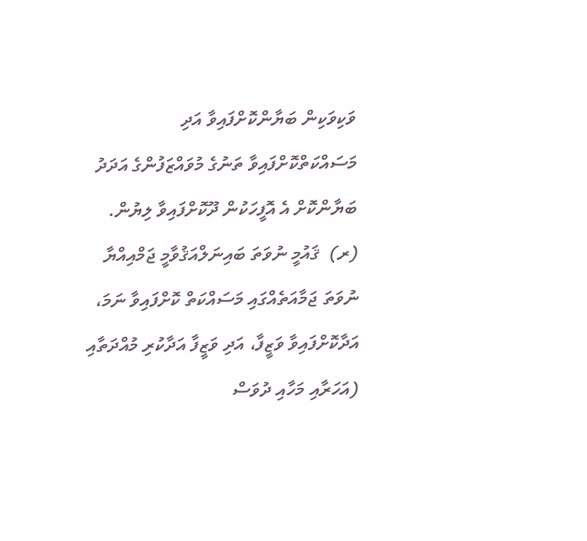ވަކިވަކިން ބަޔާންކޮށްފައިވާ އަދި މަސައްކަތްކޮށްފައިވާ ތަނުގެ މުވައްޒަފުންގެ އަދަދު ބަޔާންކޮށް އެ އޮފީހަކުން ދޫކޮށްފައިވާ ލިޔުން.
(ރ)  ޤައުމީ ނުވަތަ ބައިނަލްއަޤުވާމީ ޖަމްއިއްޔާ ނުވަތަ ޖަމާއަތެއްގައި މަސައްކަތް ކޮށްފައިވާ ނަމަ، އަދާކޮށްފައިވާ ވަޒީފާ، އަދި ވަޒީފާ އަދާކުރި މުއްދަތާއި (އަހަރާއި މަހާއި ދުވަސް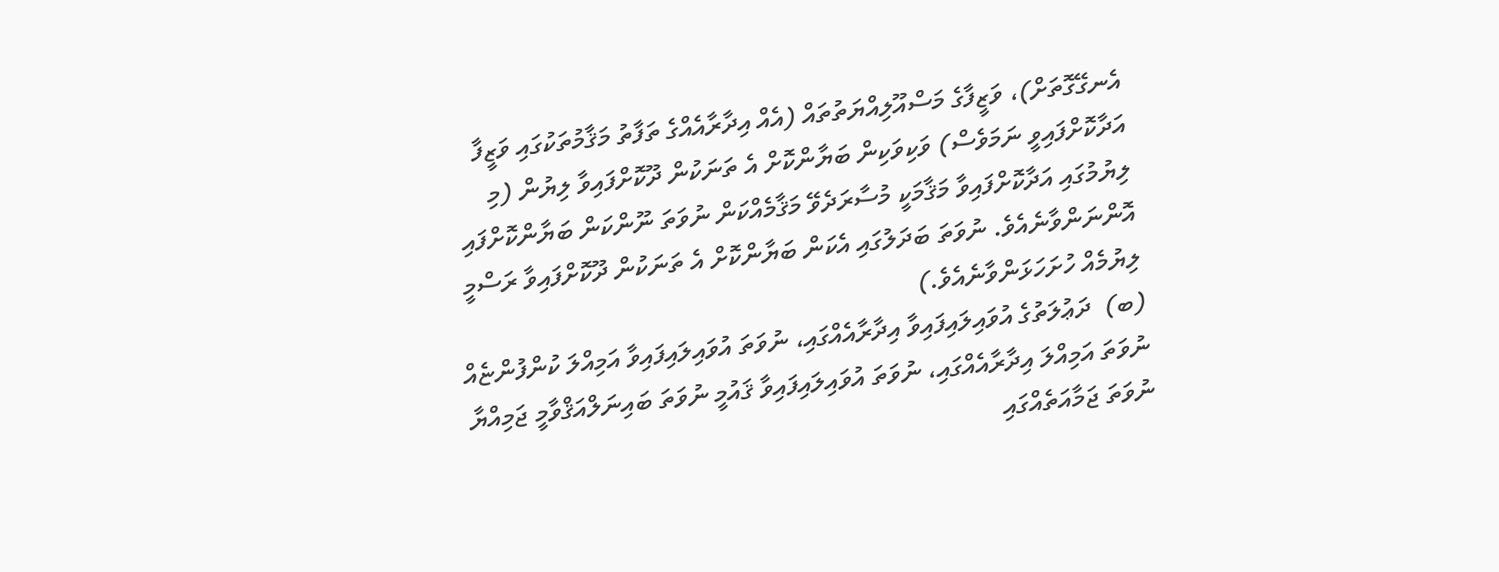އެނގޭގޮތަށް)، ވަޒީފާގެ މަސްއޫލިއްޔަތުތައް (އެއް އިދާރާއެއްގެ ތަފާތު މަޤާމުތަކުގައި ވަޒީފާ އަދާކޮށްފައިވީ ނަމަވެސް) ވަކިވަކިން ބަޔާންކޮށް އެ ތަނަކުން ދޫކޮށްފައިވާ ލިޔުން (މި ލިޔުމުގައި އަދާކޮށްފައިވާ މަޤާމަކީ މުސާރަދެވޭ މަޤާމެއްކަން ނުވަތަ ނޫންކަން ބަޔާންކޮށްފައި އޮންނަންވާނެއެވެ. ނުވަތަ ބަދަލުގައި އެކަން ބަޔާންކޮށް އެ ތަނަކުން ދޫކޮށްފައިވާ ރަސްމީ ލިޔުމެއް ހުށަހަޅަންވާނެއެވެ.)
(ބ)  ދަޢުލަތުގެ އުވައިލައިފައިވާ އިދާރާއެއްގައި، ނުވަތަ އުވައިލައިފައިވާ އަމިއްލަ ކުންފުންޏެއް ނުވަތަ އަމިއްލަ އިދާރާއެއްގައި، ނުވަތަ އުވައިލައިފައިވާ ޤައުމީ ނުވަތަ ބައިނަލްއަޤްވާމީ ޖަމިއްޔާ ނުވަތަ ޖަމާއަތެއްގައި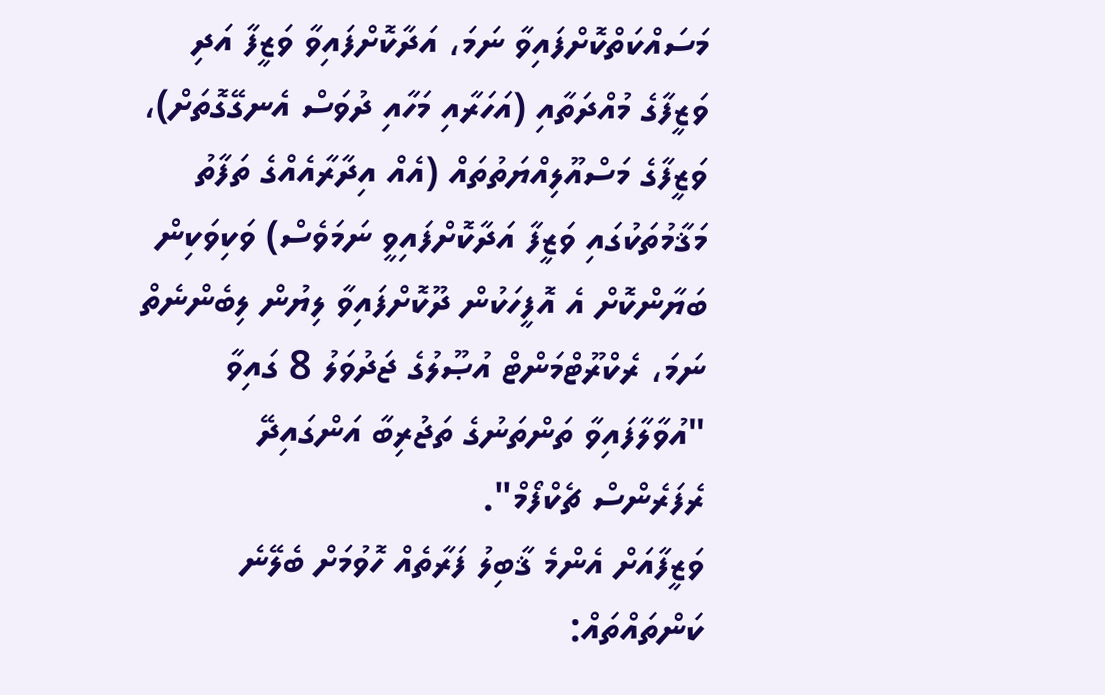މަސައްކަތްކޮށްފައިވާ ނަމަ، އަދާކޮށްފައިވާ ވަޒީފާ އަދި ވަޒީފާގެ މުއްދަތާއި (އަހަރާއި މަހާއި ދުވަސް އެނގޭގޮތަށް)، ވަޒީފާގެ މަސްއޫލިއްޔަތުތައް (އެއް އިދާރާއެއްގެ ތަފާތު މަޤާމުތަކުގައި ވަޒީފާ އަދާކޮށްފައިވީ ނަމަވެސް) ވަކިވަކިން ބަޔާންކޮށް އެ އޮފީހަކުން ދޫކޮށްފައިވާ ލިޔުން ލިބެންނެތް ނަމަ، ރެކްރޫޓްމަންޓް އުޞޫލުގެ ޖަދުވަލު 8 ގައިވާ "އުވާލާފައިވާ ތަންތަނުގެ ތަޖުރިބާ އަންގައިދޭ ރެފަރެންސް ޗެކްފޯމް".
ވަޒީފާއަށް އެންމެ ޤާބިލު ފަރާތެއް ހޮވުމަށް ބެލޭނެ ކަންތައްތައް: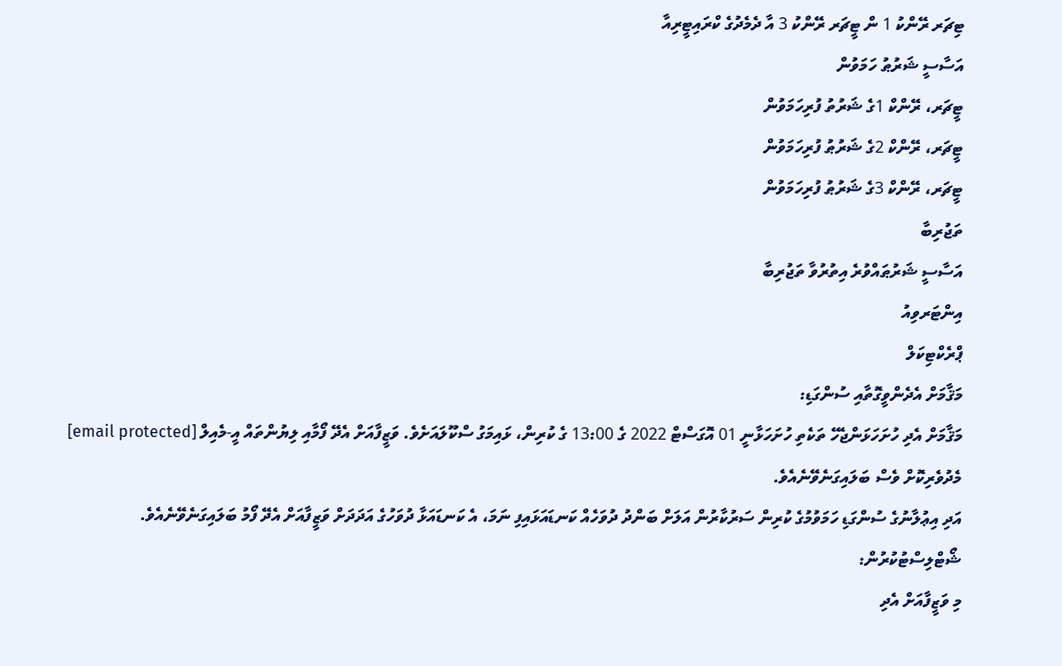ޓިޗަރ ރޭންކު 1 ން ޓީޗަރ ރޭންކު 3 އާ ދެމެދުގެ ކްރައިޓީރިއާ
އަސާސީ ޝަރުޠު ހަމަވުން
ޓީޗަރ، ރޭންކް 1ގެ ޝަރުތު ފުރިހަމަވުން
ޓީޗަރ، ރޭންކް 2ގެ ޝަރުޠު ފުރިހަމަވުން
ޓީޗަރ، ރޭންކް 3ގެ ޝަރުޠު ފުރިހަމަވުން
ތަޖުރިބާ
އަސާސީ ޝަރުޠައްވުރެ އިތުރުވާ ތަޖުރިބާ
އިންޓަރވިއު
ޕްރެކްޓިކަލް
މަޤާމަށް އެދެންވީގޮތާއި ސުންގަޑި:
މަޤާމަށް އެދި ހުށަހަޅަންޖެހޭ ތަކެތި ހުށަހަޅާނީ 01 އޮގަސްޓް 2022 ގެ 13:00 ގެ ކުރިން، ޅައިމަގު ސްކޫލައަށެވެ. ވަޒީފާއަށް އެދޭ ފޯމާއި ލިޔުންތައް އީ-މެއިލް [email protected] މެދުވެރިކޮށް ވެސް ބަލައިގަނެވޭނެއެވެ.
އަދި އިޢުލާނުގެ ސުންގަޑި ހަމަވުމުގެ ކުރިން ސަރުކާރުން އަލަށް ބަންދު ދުވަހެއް ކަނޑައަޅައިފި ނަމަ، އެ ކަނޑައަޅާ ދުވަހުގެ އަދަދަށް ވަޒީފާއަށް އެދޭ ފޯމު ބަލައިގަނެވޭނެއެވެ.
ޝޯޓްލިސްޓުކުރުން:
މި ވަޒީފާއަށް އެދި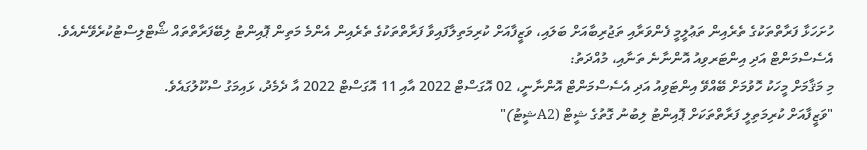ހުށަހަޅާ ފަރާތްތަކުގެ ތެރެއިން ތަޢުލީމީ ފެންވަރާއި ތަޖުރިބާއަށް ބަލައި، ވަޒީފާއަށް ކުރިމަތިލާފައިވާ ފަރާތްތަކުގެ ތެރެއިން އެންމެ މަތިން ޕޮއިންޓު ލިބޭފަރާތްތައް ޝޯޓްލިސްޓުކުރެވޭނެއެވެ.
އެސެސްމަންޓް އަދި އިންޓަރވިއު އޮންނާނެ ތަނާއި، މުއްދަތު:
މި މަޤާމަށް މީހަކު ހޮވުމަށް ބޭއްވޭ އިންޓަވިއު އަދި އެސެސްމަންޓް އޮންނާނީ، 02 އޮގަސްޓް 2022 އާއި 11 އޮގަސްޓް 2022 އާ ދެމެދު، ޅައިމަގު ސްކޫލުގައެވެ.
"ވަޒީފާއަށް ކުރިމަތިލީ ފަރާތްތަކަށް ޕޮއިންޓު ލިބުނު ގޮތުގެ ޝީޓް (A2ޝީޓު)"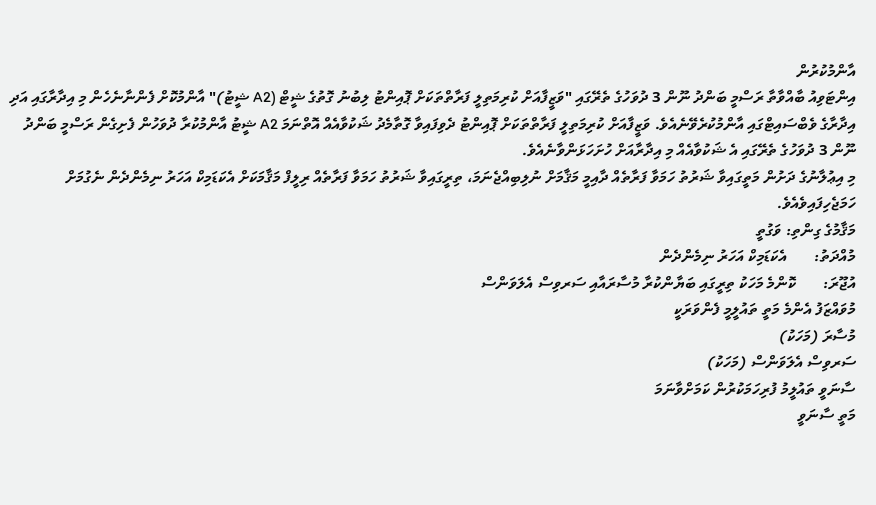އާންމުކުރުން
އިންޓަވިއު ބާއްވާތާ ރަސްމީ ބަންދު ނޫން 3 ދުވަހުގެ ތެރޭގައި "ވަޒީފާއަށް ކުރިމަތިލީ ފަރާތްތަކަށް ޕޮއިންޓު ލިބުނު ގޮތުގެ ޝީޓް (A2 ޝީޓު)" އާންމުކޮށް ފެންނާނެހެން މި އިދާރާގައި އަދި އިދާރާގެ ވެބްސައިޓްގައި އާންމުކުރެވޭނެއެވެ. ވަޒީފާއަށް ކުރިމަތިލީ ފަރާތްތަކަށް ޕޮއިންޓު ދެވިފައިވާ ގޮތާމެދު ޝަކުވާއެއް އޮތްނަމަ A2 ޝީޓު އާންމުކުރާ ދުވަހުން ފެށިގެން ރަސްމީ ބަންދު ނޫން 3 ދުވަހުގެ ތެރޭގައި އެ ޝަކުވާއެއް މި އިދާރާއަށް ހުށަހަޅަންވާނެއެވެ.
މި އިޢުލާނުގެ ދަށުން މަތީގައިވާ ޝަރުތު ހަމަވާ ފަރާތެއް ދާއިމީ މަޤާމަށް ނުލިބިއްޖެނަމަ، ތިރީގައިވާ ޝަރުތު ހަމަވާ ފަރާތެއް ރިލީފް މަޤާމަކަށް އެކަޑަމިކް އަހަރު ނިމެންދެން ނެގުމަށް ހަމަޖެހިފައިވެއެވެ.
މަޤާމުގެ ގިންތި: ވަގުތީ
މުއްދަތު:       އެކަޑަމިކް އަހަރު ނިމެންދެން
އުޖޫރަ:       ކޮންމެ މަހަކު ތިރީގައި ބަޔާންކުރާ މުސާރައާއި ސަރވިސް އެލަވަންސް
މުވައްޒަފު އެންމެ މަތީ ތައުލީމީ ފެންވަރަކީ
މުސާރަ (މަހަކު)
ސަރވިސް އެލަވަންސް (މަހަކު)
ސާނަވީ ތައުލީމު ފުރިހަމަކުރުން ކަމަށްވާނަމަ
މަތީ ސާނަވީ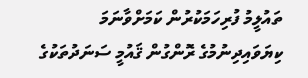ތައުލީމު ފުރިހަމަކުރުން ކަމަށްވާނަމަ
ކިޔަވައިދިނުމުގެ ރޮންގުން ޤައުމީ ސަނަދުތަކުގެ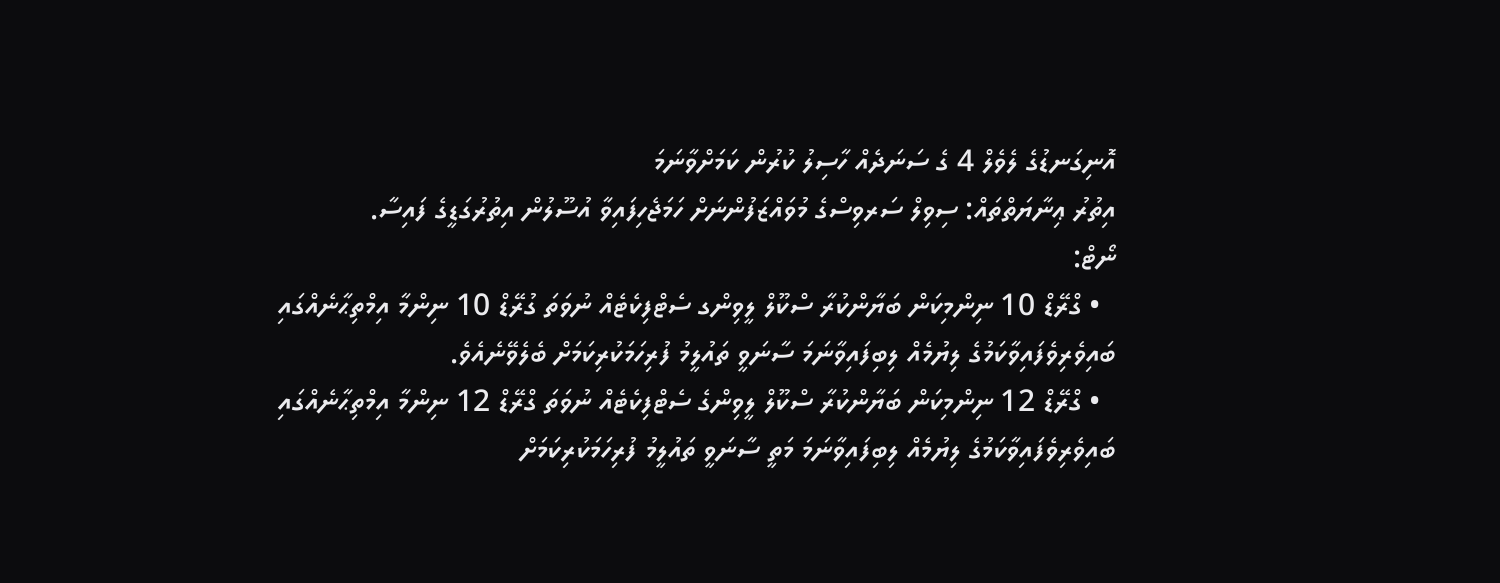އޮނިގަނޑުގެ ލެވެލް 4 ގެ ސަނަދެއް ހާސިލު ކުރުން ކަމަށްވާނަމަ
އިތުރު ޢިނާޔަތްތައް: ސިވިލް ސަރވިސްގެ މުވައްޒަފުންނަށް ހަމަޖެހިފައިވާ އުސޫލުން އިތުރުގަޑީގެ ފައިސާ.
ނޯޓް:
  • ގްރޭޑް 10 ނިންމިކަން ބަޔާންކުރާ ސްކޫލް ލީވިންގ ސެޓްފިކެޓެއް ނުވަތަ ގުރޭޑް 10 ނިންމާ އިމްތިޙާނެއްގައި ބައިވެރިވެފައިވާކަމުގެ ލިޔުމެއް ލިބިފައިވާނަމަ ސާނަވީ ތައުލީމު ފުރިހަމަކުރިކަމަށް ބެލެވޭނެއެވެ.
  • ގްރޭޑް 12 ނިންމިކަން ބަޔާންކުރާ ސްކޫލް ލީވިންގެ ސެޓްފިކެޓެއް ނުވަތަ ގްރޭޑް 12 ނިންމާ އިމްތިޙާނެއްގައި ބައިވެރިވެފައިވާކަމުގެ ލިޔުމެއް ލިބިފައިވާނަމަ މަތީ ސާނަވީ ތައުލީމު ފުރިހަމަކުރިކަމަށް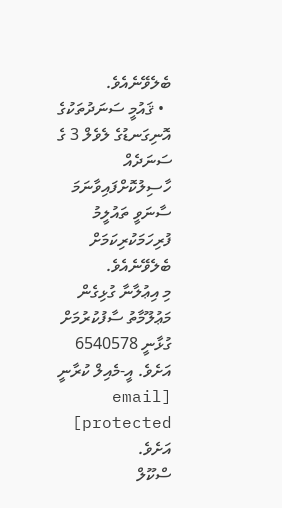ބެލެވޭނެއެވެ.
  • ޤައުމީ ސަނަދުތަކުގެ އޮނިގަނޑުގެ ލެވެލް 3 ގެ ސަނަދެއް ހާސިލުކޮށްފައިވާނަމަ ސާނަވީ ތައުލީމު ފުރިހަމަކުރިކަމަށް ބެލެވޭނެއެވެ.
މި އިޢުލާނާ ގުޅިގެން މަޢުލޫމާތު ސާފުކުރުމަށް ގުޅާނީ 6540578 އަށެވެ. އީ-މެއިލް ކުރާނީ [email protected] އަށެވެ.
ސްކޫލް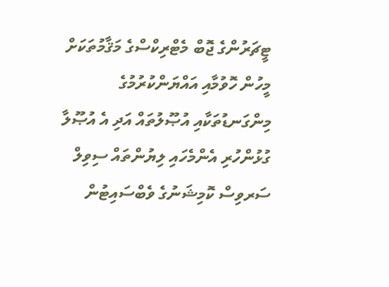ޓީޗަރުންގެ ޖޮބް މެޓްރިކްސްގެ މަޤާމުތަކަށް މީހުން ހޮވުމާއި އައްޔަންކުރުމުގެ މިންގަނޑުތަކާއި އުޞޫލުތައް އަދި އެ އުޞޫލާ ގުޅުންހުރި އެންމެހައި ލިޔުންތައް ސިވިލް ސަރވިސް ކޮމިޝަނުގެ ވެބްސައިޓުން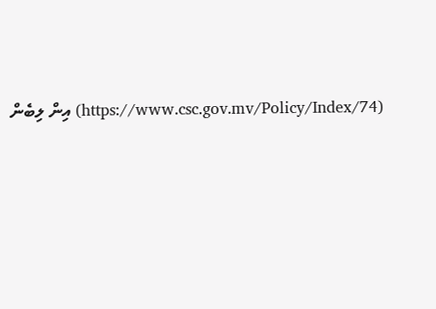(https://www.csc.gov.mv/Policy/Index/74) އިން ލިބެން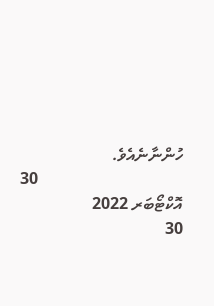ހުންނާނެއެވެ.
                                   30  އޮކްޓޯބަރ 2022
30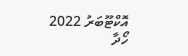އޮކްޓޫބަރު 2022
ހޯދާ